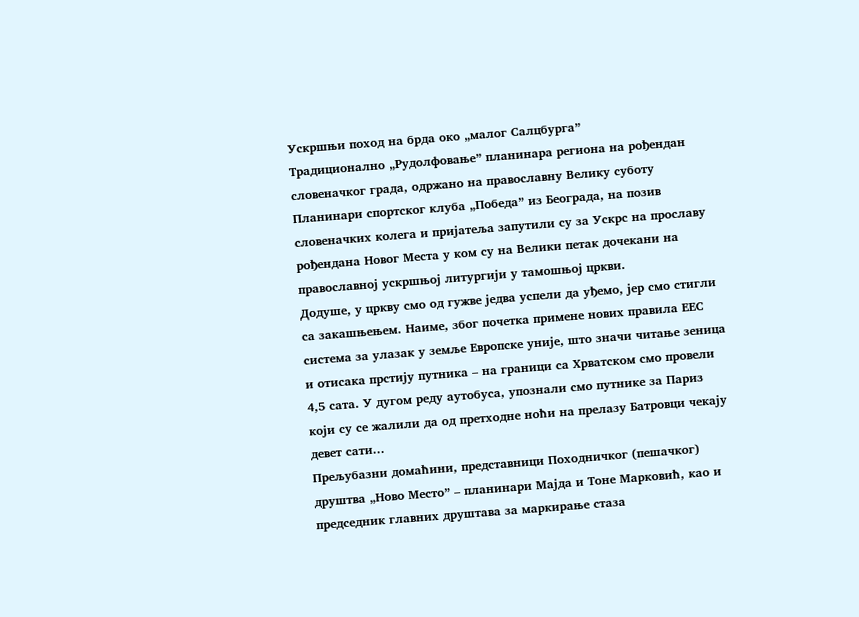Ускршњи поход на брда око „малог Салцбурга”
Традиционално „Рудолфовање” планинара региона на рођендан словеначког града, одржано на православну Велику суботу
Планинари спортског клуба „Победа” из Београда, на позив словеначких колега и пријатеља запутили су за Ускрс на прославу рођендана Новог Места у ком су на Велики петак дочекани на православној ускршњој литургији у тамошњој цркви.
Додуше, у цркву смо од гужве једва успели да уђемо, јер смо стигли са закашњењем. Наиме, због почетка примене нових правила ЕЕС система за улазак у земље Европске уније, што значи читање зеница и отисака прстију путника – на граници са Хрватском смо провели 4,5 сата. У дугом реду аутобуса, упознали смо путнике за Париз који су се жалили да од претходне ноћи на прелазу Батровци чекају девет сати...
Прељубазни домаћини, представници Походничког (пешачког) друштва „Ново Место” – планинари Мајда и Тоне Марковић, као и председник главних друштава за маркирање стаза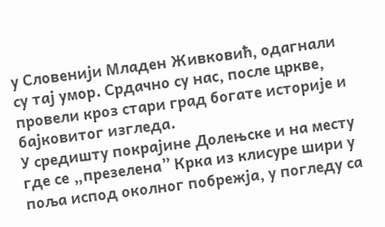у Словенији Младен Живковић, одагнали су тај умор. Срдачно су нас, после цркве, провели кроз стари град богате историје и бајковитог изгледа.
У средишту покрајине Долењске и на месту где се „презелена” Крка из клисуре шири у поља испод околног побрежја, у погледу са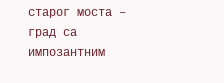старог моста – град са импозантним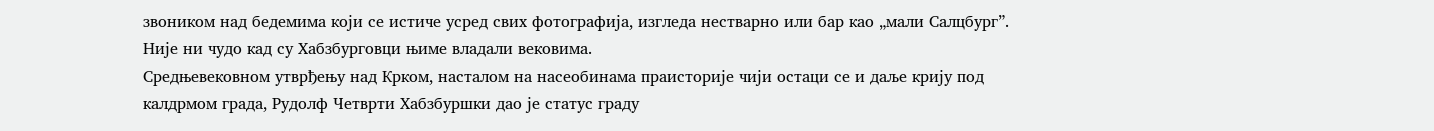звоником над бедемима који се истиче усред свих фотографија, изгледа нестварно или бар као „мали Салцбург”.
Није ни чудо кад су Хабзбурговци њиме владали вековима.
Средњевековном утврђењу над Крком, насталом на насеобинама праисторије чији остаци се и даље крију под калдрмом града, Рудолф Четврти Хабзбуршки дао је статус граду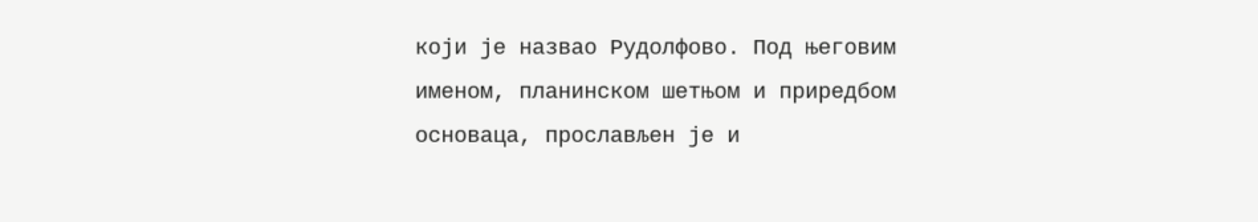који је назвао Рудолфово. Под његовим именом, планинском шетњом и приредбом основаца, прослављен је и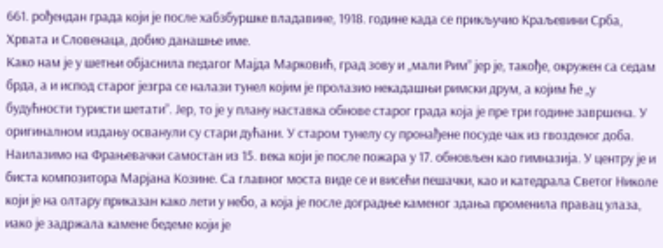661. рођендан града који је после хабзбуршке владавине, 1918. године када се прикључио Краљевини Срба, Хрвата и Словенаца, добио данашње име.
Како нам је у шетњи објаснила педагог Мајда Марковић, град зову и „мали Рим” јер је, такође, окружен са седам брда, а и испод старог језгра се налази тунел којим је пролазио некадашњи римски друм, а којим ће „у будућности туристи шетати”. Јер, то је у плану наставка обнове старог града која је пре три године завршена. У оригиналном издању осванули су стари дућани. У старом тунелу су пронађене посуде чак из гвозденог доба. Наилазимо на Фрањевачки самостан из 15. века који је после пожара у 17. обновљен као гимназија. У центру је и биста композитора Марјана Козине. Са главног моста виде се и висећи пешачки, као и катедрала Светог Николе који је на олтару приказан како лети у небо, а која је после доградње каменог здања променила правац улаза, иако је задржала камене бедеме који је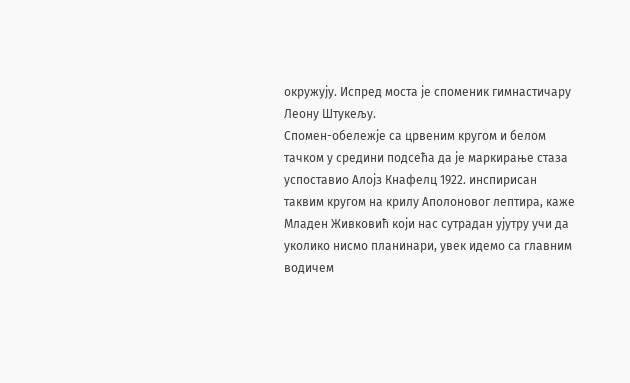окружују. Испред моста је споменик гимнастичару Леону Штукељу.
Спомен-обележје са црвеним кругом и белом тачком у средини подсећа да је маркирање стаза успоставио Алојз Кнафелц 1922. инспирисан таквим кругом на крилу Аполоновог лептира, каже Младен Живковић који нас сутрадан ујутру учи да уколико нисмо планинари, увек идемо са главним водичем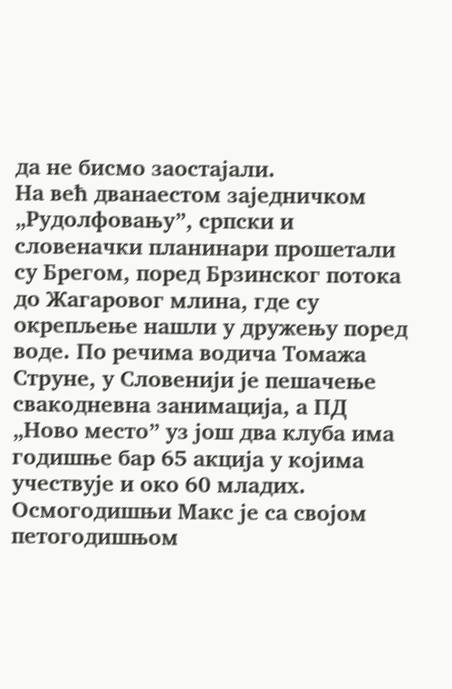да не бисмо заостајали.
На већ дванаестом заједничком „Рудолфовању”, српски и словеначки планинари прошетали су Брегом, поред Брзинског потока до Жагаровог млина, где су окрепљење нашли у дружењу поред воде. По речима водича Томажа Струне, у Словенији је пешачење свакодневна занимација, а ПД „Ново место” уз још два клуба има годишње бар 65 акција у којима учествује и око 60 младих. Осмогодишњи Макс је са својом петогодишњом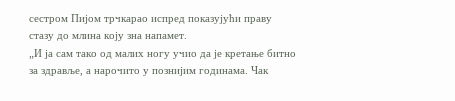сестром Пијом трчкарао испред показујући праву стазу до млина коју зна напамет.
„И ја сам тако од малих ногу учио да је кретање битно за здравље, а нарочито у познијим годинама. Чак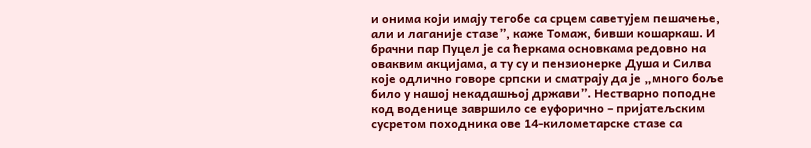и онима који имају тегобе са срцем саветујем пешачење, али и лаганије стазе”, каже Томаж, бивши кошаркаш. И брачни пар Пуцел је са ћеркама основкама редовно на оваквим акцијама, а ту су и пензионерке Душа и Силва које одлично говоре српски и сматрају да је „много боље било у нашој некадашњој држави”. Нестварно поподне код воденице завршило се еуфорично – пријатељским сусретом походника ове 14-километарске стазе са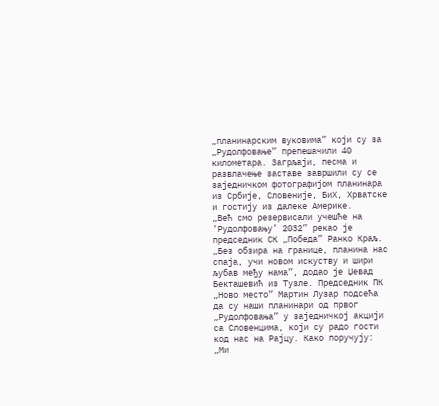„планинарским вуковима” који су за „Рудолфовање” препешачили 40 километара. Загрљаји, песма и развлачење заставе завршили су се заједничком фотографијом планинара из Србије, Словеније, БиХ, Хрватске и гостију из далеке Америке.
„Већ смо резервисали учешће на ’Рудолфовању’ 2032” рекао је председник СК „Победа” Ранко Краљ. „Без обзира на границе, планина нас спаја, учи новом искуству и шири љубав међу нама”, додао је Џевад Бекташевић из Тузле. Председник ПК „Ново место” Мартин Лузар подсећа да су наши планинари од првог „Рудолфовања” у заједничкој акцији са Словенцима, који су радо гости код нас на Рајцу. Како поручују: „Ми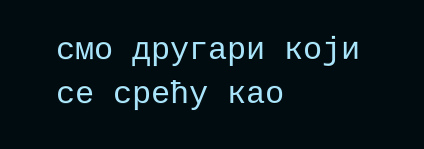смо другари који се срећу као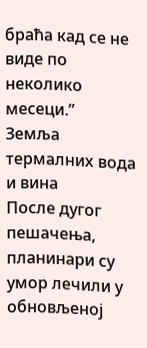браћа кад се не виде по неколико месеци.”
Земља термалних вода и вина
После дугог пешачења, планинари су умор лечили у обновљеној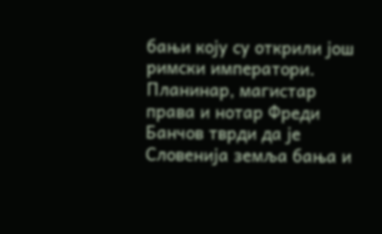бањи коју су открили још римски императори. Планинар, магистар права и нотар Фреди Банчов тврди да је Словенија земља бања и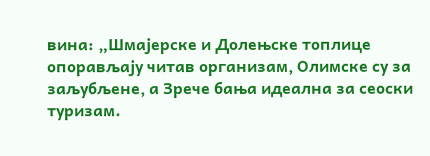вина: „Шмајерске и Долењске топлице опорављају читав организам, Олимске су за заљубљене, а Зрече бања идеална за сеоски туризам.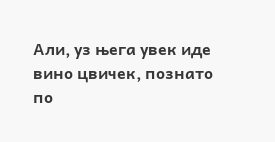Али, уз њега увек иде вино цвичек, познато по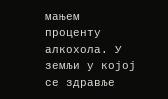мањем проценту алкохола. У земљи у којој се здравље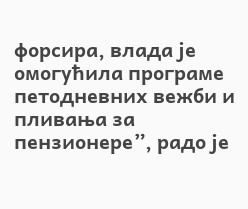форсира, влада је омогућила програме петодневних вежби и пливања за пензионере”, радо је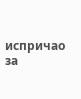испричао за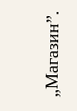„Магазин”.